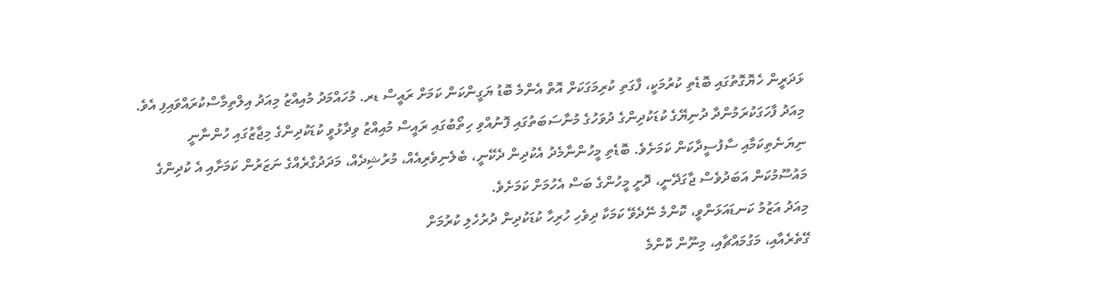ޅަދަރީން ހެޔޮގޮތުގައި ބޮޑެތި ކުރުމަކީ، ފާގަތި ކުރިމަގަކަށް އޮތް އެންމެ ބޮޑު ޔަގީންކަން ކަމަށް ރައީސް ޑރ. މުހައްމަދު މުއިއްޒު މިއަދު އިލްތިމާސްކުރައްވައިފި އެވެ.
މިއަދު ފާހަގަކުރަމުންދާ ދުނިޔޭގެ ކުޑަކުދިންގެ ދުވަހުގެ މުނާސަބަތުގައި ފޮނުއްވި ހިތޯބުގައި ރައީސް މުއިއްޒު ވިދާޅުވީ ކުޑަކުދިންގެ މިޖާޒުގައި ހުންނާނީ ނިޔަނެތިކަމާއި ސާފުސީދާކަން ކަމަށެވެ. ބޮޑެތި މީހުންނާމެދު އެކުދިން ދެކޭނީ، ބެލެނިވެރިއެއް، މުރުޝިދެއް، މަދަދުގާރެއްގެ ނަޒަރުން ކަމަށާއި އެ ކުދިންގެ މައުސޫމުކަން އަބަދުވެސް ޖާގަދޭނީ، ދޮށީ މީހުންގެ ބަސް އެހުމަށް ކަމަށެވެ.
މިއަދު އަޒުމު ކަނޑައަޅަންވީ، ކޮންމެ ނޭދެވޭ ކަމަކާ ދިވެހި ހުރިހާ ކުޑަކުދިން ދުރުހެލި ކުރުމަށް
ގޭތެރެއާއި، މަގުމައްޗާއި، މިނޫން ކޮންމެ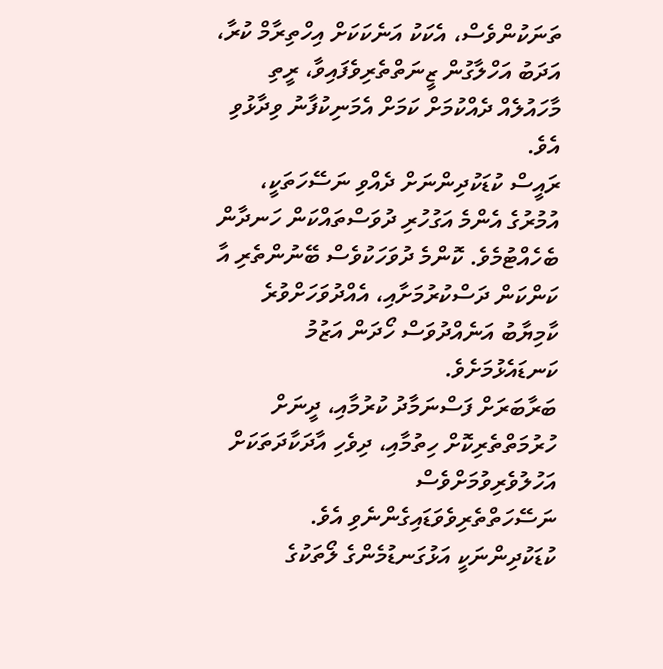ތަނަކުންވެސް، އެކަކު އަނެކަކަށް އިހްތިރާމް ކުރާ، އަދަބު އަހްލާގުން ޒީނަތްތެރިވެފައިވާ، ރީތި މާހައުލެއް ދެއްކުމަށް ކަމަށް އެމަނިކުފާނު ވިދާޅުވި އެވެ.
ރައީސް ކުޑަކުދިންނަށް ދެއްވި ނަސޭހަތަކީ، އުމުރުގެ އެންމެ އަގުހުރި ދުވަސްތައްކަން ހަނދާން ބެހެއްޓުމެވެ. ކޮންމެ ދުވަހަކުވެސް ބޭނުންތެރި އާ ކަންކަން ދަސްކުރުމަށާއި، އެއްދުވަހަށްވުރެ ކާމިޔާބު އަނެއްދުވަސް ހޯދަން އަޒުމު ކަނޑައެޅުމަށެވެ.
ބަރާބަރަށް ފަސްނަމާދު ކުރުމާއި، ދީނަށް ހުރުމަތްތެރިކޮށް ހިތުމާއި، ދިވެހި އާދަކާދަތަކަށް އަހުލުވެރިވުމަށްވެސް ނަސޭހަތްތެރިވެވަޑައިގެންނެވި އެވެ.
ކުޑަކުދިންނަކީ އަޅުގަނޑުމެންގެ ލޯތަކުގެ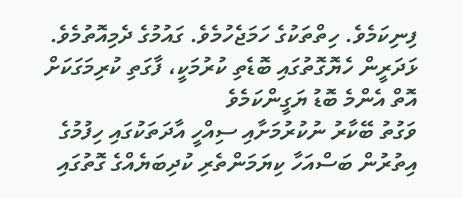ފިނިކަމެވެ. ހިތްތަކުގެ ހަމަޖެހުމެވެ. ގައުމުގެ ދެމިއޮތުމެވެ. ޅަދަރީން ހެޔޮގޮތުގައި ބޮޑެތި ކުރުމަކީ، ފާގަތި ކުރިމަގަކަށް އޮތް އެންމެ ބޮޑު ޔަގީންކަމެވެ
ވަގުތު ބޭކާރު ނުކުރުމަށާއި ސިއްހީ އާދަތަކުގައި ހިފުމުގެ އިތުރުން ބަސްއަހާ ކިޔަމަންތެރި ކުދިބަޔެއްގެ ގޮތުގައި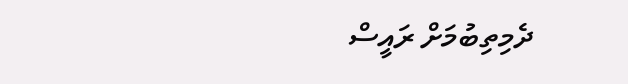ދެމިތިބުމަށް ރައީސް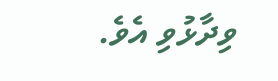ވިދާޅުވި އެވެ.